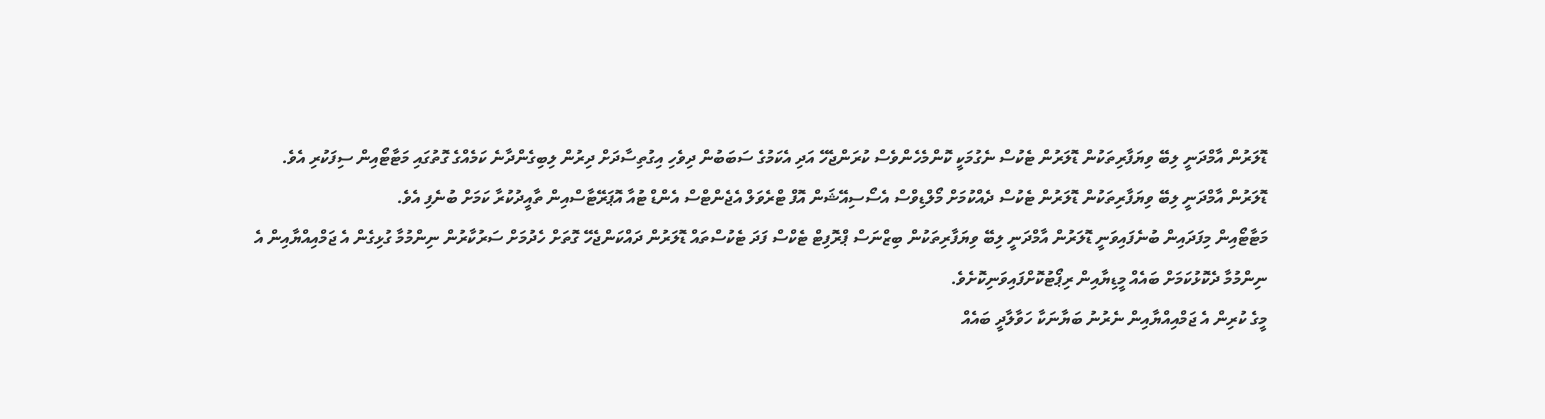ޑޮލަރުން އާމްދަނީ ލިބޭ ވިޔަފާރިތަކުން ޑޮލަރުން ޓެކުސް ނެގުމަކީ ކޮންމެހެންވެސް ކުރަންޖެހޭ އަދި އެކަމުގެ ސަބަބުން ދިވެހި އިގުތިސާދަށް ދިރުން ލިބިގެންދާނެ ކަމެއްގެ ގޮތުގައި މަޓާޓޯއިން ސިފަކުރި އެވެ.
ޑޮލަރުން އާމްދަނީ ލިބޭ ވިޔަފާރިތަކުން ޑޮލަރުން ޓެކުސް ދެއްކުމަށް މޯލްޑިވްސް އެސޯސިއޭޝަން އޮފް ޓްރެވަލް އެޖެންޓްސް އެންޑް ޓުއާ އޮޕަރޭޓާސްއިން ތާއީދުކުރާ ކަމަށް ބުނެފި އެވެ.
މަޓާޓޯއިން މިފަދައިން ބުނެފައިވަނީ ޑޮލަރުން އާމްދަނީ ލިބޭ ވިޔަފާރިތަކުން ބިޒްނަސް ޕްރޮފިޓް ޓެކްސް ފަދަ ޓެކުސްތައް ޑޮލަރުން ދައްކަންޖެހޭ ގޮތަށް ހެދުމަށް ސަރުކާރުން ނިންމުމާ ގުޅިގެން އެ ޖަމްއިއްޔާއިން އެ ނިންމުމާ ދެކޮޅުކަމަށް ބައެއް މީޑިޔާއިން ރިޕޯޓުކޮށްފައިވަނިކޮށެވެ.
މީގެ ކުރިން އެ ޖަމްއިއްޔާއިން ނެރުނު ބަޔާނަކާ ހަވާލާދީ ބައެއް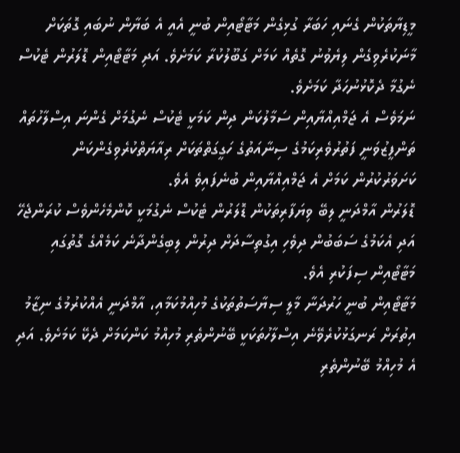މީޑިޔާތަކުން ގެނައި ހަބަރާ ގުޅިގެން މަޓާޓޯއިން ބުނީ އެއީ އެ ބަޔާން ނުބައި ގޮތަކަށް މާނަކުރެވިގެން ލިޔެވުނު ގޮތެއް ކަމަށް ގަބޫލުކުރާ ކަމަށެވެ. އަދި މަޓާޓޯއިން ޑޮލަރުން ޓެކުސް ނެގުމާ ދެކޮޅުނުހަދާ ކަމަށެވެ.
ނަމަވެސް އެ ޖަމްއިއްޔާއިން ސަމާލުކަން ދިން ކަމަކީ ޓެކުސް ނެގުމަށް ގެންނަ އިސްލާހުތައް ތަންފީޒުވަނީ ފަތުރުވެރިކަމުގެ ސިނާއަތުގެ ހަގީގަތްތަކަށް ރިއާޔަތްކުރެވިގެންކަން ކަށަވަރުކުރުން ކަމަށް އެ ޖަމްއިއްޔާއިން ބުނެފައިވެ އެވެ.
ޑޮލަރުން އާމްދަނީ ލިބޭ ވިޔަފާރިތަކުން ޑޮލަރުން ޓެކުސް ނެގުމަކީ ކޮންމެހެންވެސް ކުރަންޖެހޭ އަދި އެކަމުގެ ސަބަބުން ދިވެހި އިގުތިސާދަށް ދިރުން ލިބިގެންދާނެ ކަމެއްގެ ގޮތުގައި މަޓާޓޯއިން ސިފަކުރި އެވެ.
މަޓާޓޯއިން ބުނީ ހަރުދަނާ މާލީ ސިޔާސަތުތަކުގެ މުހިއްމުކަމާއި، އާމްދަނީ އެއްކުރުމުގެ ނިޒާމު އިތުރަށް ރަނގަޅުކުރެވޭނެ އިސްލާހުތަކަކީ ބޭނުންތެރި މުހިއްމު ކަންކަމަށް ދެކޭ ކަމަށެވެ. އަދި އެ މުހިއްމު ބޭނުންތެރި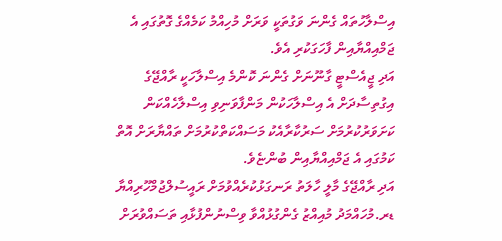އިސްލާހުތައް ގެންނަ ވަގުތަކީ ވަރަށް މުހިއްމު ކަމެއްގެ ގޮތުގައި އެ ޖަމްއިއްޔާއިން ފާހަގަކުރި އެވެ.
އަދި ޖީއެސްޓީ ގާނޫނަށް ގެންނަ ކޮންމެ އިސްލާހަކީ ރާއްޖޭގެ އިގުތިސާދަށް އެ އިސްލާހަކުން މަންފާވަނިވި އިސްލާހެއްކަން ކަށަވަރުކުރުމަށް ސަރުކާރާއެކު މަސައްކަތްކުރުމަށް ތައްޔާރަށް އޮތް ކަމުގައި އެ ޖަމްއިއްޔާއިން ބުންޏެވެ.
އަދި ރާއްޖޭގެ މާލީ ހާލަތު ރަނގަޅުކުރެއްވުމަށް ރައީސުލްޖުމްހޫރިއްޔާ ޑރ.މުހައްމަދު މުއިއްޒު ގެންގުޅުއްވާ ވިސްނުންފުޅާއި ތަސައްވުރަށް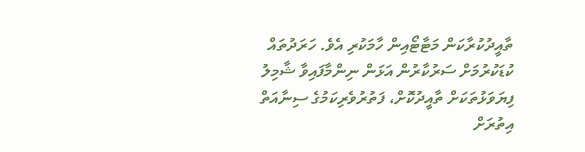ތާއީދުކުރާކަން މަޓާޓޯއިން ހާމަކުރި އެވެ. ހަރަދުތައް ކުޑަކުރުމަށް ސަރުކާރުން އަޅަން ނިންމާފައިވާ ޝާމިލު ފިޔަވަޅުތަކަށް ތާއީދުކޮށް، ފަތުރުވެރިކަމުގެ ސިނާއަތް އިތުރަށް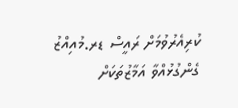ކުރިއެރުވުމަށް ރައީސް ޑރ.މުއިއްޒު ގެންގުޅުއްވާ އަމާޒުތަކަށް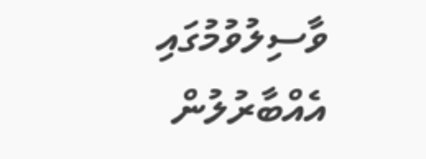ވާސިލުވުމުގައި އެއްބާރުލުން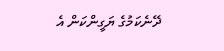ދޭނެކަމުގެ ޔަގީންކަން އެ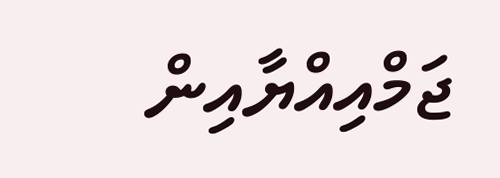ޖަމްއިއްޔާއިން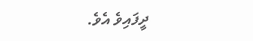ދީފައިވެ އެވެ.